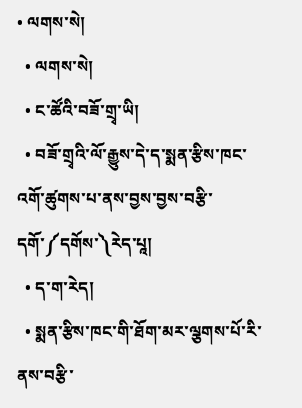• ལགས་སེ།
  • ལགས་སེ།
  • ང་ཚོའི་བཟོ་གྲྭ་ཡི།
  • བཟོ་གྲྭའི་ལོ་རྒྱུས་དེ་ད་སྨན་རྩིས་ཁང་འགོ་ཚུགས་པ་ནས་བྱས་བྱས་བརྩི་དགོ་༼དགོས་༽རེད་པཱ།
  • ད་ག་རེད།
  • སྨན་རྩིས་ཁང་གི་ཐོག་མར་ལྕགས་པོ་རི་ནས་བརྩི་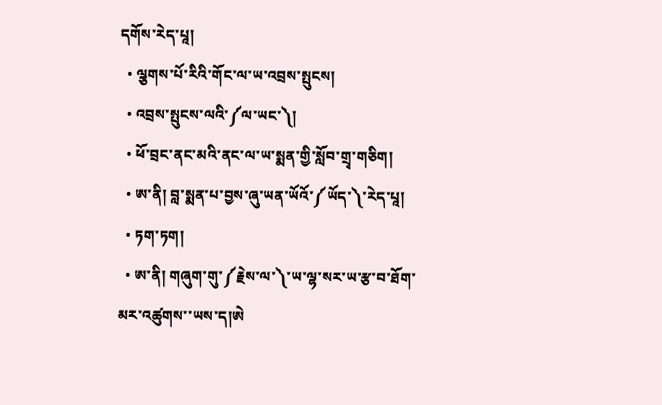དགོས་རེད་པཱ།
  • ལྕགས་པོ་རིའི་གོང་ལ་ཡ་འབྲས་སྤུངས།
  • འབྲས་སྤུངས་ལའི་༼ལ་ཡང་༽།
  • ཕོ་བྲང་ནང་མའི་ནང་ལ་ཡ་སྨན་གྱི་སློབ་གྲྭ་གཅིག།
  • ཨ་ནི། བླ་སྨན་པ་བྱས་ཞུ་ཡན་ཡོའོ་༼ཡོད་༽་རེད་པཱ།
  • ཏག་ཏག།
  • ཨ་ནི། གཞུག་གུ་༼རྗེས་ལ་༽་ཡ་ལྷ་སར་ཡ་རྩ་བ་ཐོག་མར་འཚུགས་་ཡས་ད།ཨེ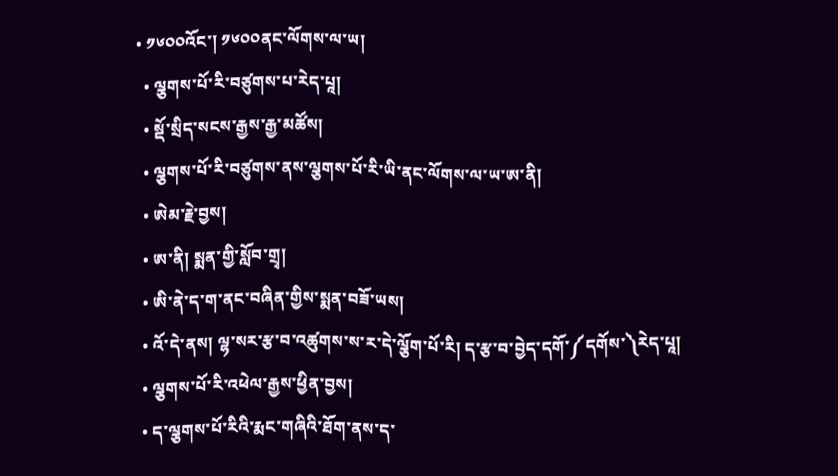• ༡༦༠༠འོང་། ༡༦༠༠ནང་ལོགས་ལ་ཡ།
  • ལྕགས་པོ་རི་བཙུགས་པ་རེད་པཱ།
  • སྡོ་སྲིད་སངས་རྒྱས་རྒྱ་མཚོས།
  • ལྕགས་པོ་རི་བཙུགས་ནས་ལྕགས་པོ་རི་ཡི་ནང་ལོགས་ལ་ཡ་ཨ་ནི།
  • ཨེམ་རྗེ་བྱས།
  • ཨ་ནི། སྨན་གྱི་སློབ་གྲྭ།
  • ཨི་ནེ་ད་ག་ནང་བཞིན་གྱིས་སྨན་བཟོ་ཡས།
  • འོ་དེ་ནས། ལྷ་སར་རྩ་བ་འཚུགས་ས་ར་དེ་ལྕོག་པོ་རི། ད་རྩ་བ་བྱེད་དགོ་༼དགོས་༽རེད་པཱ།
  • ལྕགས་པོ་རི་འཕེལ་རྒྱས་ཕྱིན་བྱས།
  • ད་ལྕགས་པོ་རིའི་རྨང་གཞིའི་ཐོག་ནས་ད་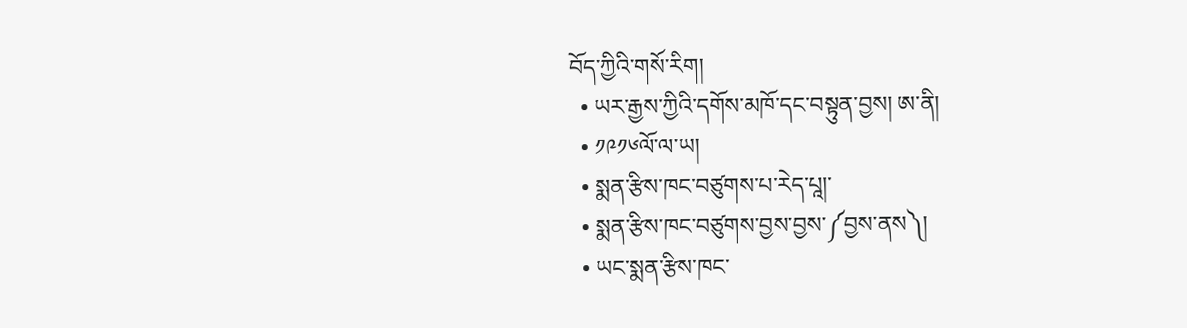བོད་ཀྱིའི་གསོ་རིག།
  • ཡར་རྒྱས་ཀྱིའི་དགོས་མཁོ་དང་བསྟུན་བྱས། ཨ་ནི།
  • ༡༩༡༦ལོ་ལ་ཡ།
  • སྨན་རྩིས་ཁང་བཙུགས་པ་རེད་པཱ།་
  • སྨན་རྩིས་ཁང་བཙུགས་བྱས་བྱས་༼བྱས་ནས༽།
  • ཡང་སྨན་རྩིས་ཁང་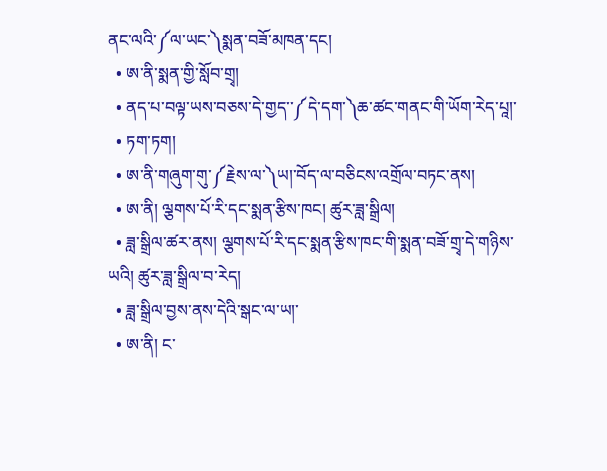ནང་ལའི་༼ལ་ཡང་༽སྨན་བཟོ་མཁན་དང།
  • ཨ་ནི་སྨན་གྱི་སློབ་གྲྭ།
  • ནད་པ་བལྟ་ཡས་བཅས་དེ་གྱད་་༼དེ་དག་༽ཆ་ཚང་གནང་གི་ཡོག་རེད་པཱ།་
  • ཏག་ཏག།
  • ཨ་ནི་གཞུག་གུ་༼རྗེས་ལ་༽ཡ།་བོད་ལ་བཅིངས་འགྲོལ་བཏང་ནས།
  • ཨ་ནི། ལྕགས་པོ་རི་དང་སྨན་རྩིས་ཁང། ཚུར་ཟླ་སྒྲིལ།
  • ཟླ་སྒྲིལ་ཚར་ནས། ལྕགས་པོ་རི་དང་སྨན་རྩིས་ཁང་གི་སྨན་བཟོ་གྲྭ་དེ་གཉིས་ཡའི། ཚུར་ཟླ་སྒྲིལ་བ་རེད།
  • ཟླ་སྒྲིལ་བྱས་ནས་དེའི་སྒང་ལ་ཡ།་
  • ཨ་ནི། ང་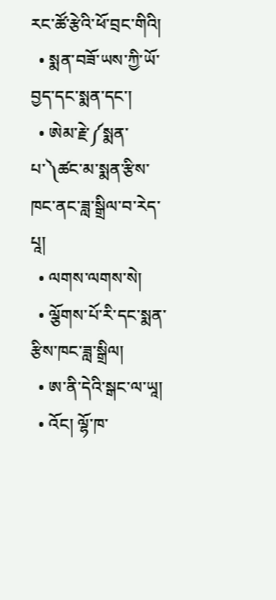རང་ཚོ་རྩེའི་ཕོ་བྲང་གིའི།
  • སྨན་བཟོ་ཡས་ཀྱི་ཡོ་བྱད་དང་སྨན་དང་།
  • ཨེམ་རྗེ་༼སྨན་པ་༽ཚང་མ་སྨན་རྩིས་ཁང་ནང་ཟླ་སྒྲིལ་བ་རེད་པཱ།
  • ལགས་ལགས་སེ།
  • ལྕོགས་པོ་རི་དང་སྨན་རྩིས་ཁང་ཟླ་སྒྲིལ།
  • ཨ་ནི་དེའི་སྒང་ལ་ཡཱ།
  • འོང། ལྷོ་ཁ་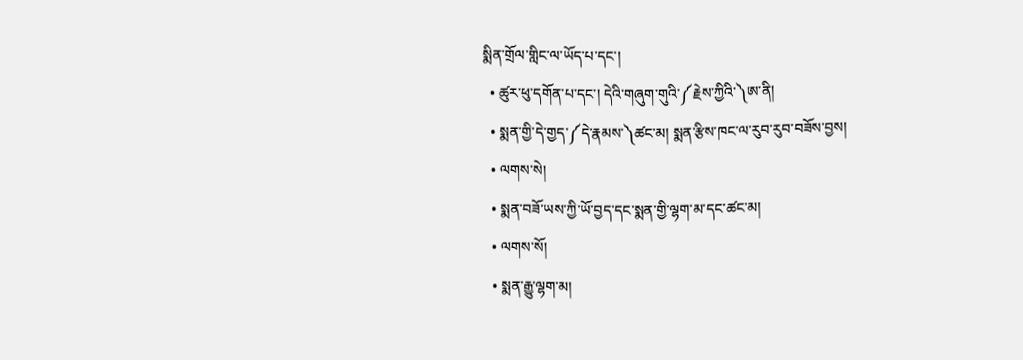སྨིན་གྲོལ་གླིང་ལ་ཡོད་པ་དང་།
  • ཚུར་ཕུ་དགོན་པ་དང་། དེའི་གཞུག་གུའི་༼རྗེས་ཀྱིའི་༽ཨ་ནི།
  • སྨན་གྱི་དེ་གྱད་༼དེ་རྣམས་༽ཚང་མ། སྨན་རྩིས་ཁང་ལ་རུབ་རུབ་བཟོས་བྱས།
  • ལགས་སེ།
  • སྨན་བཟོ་ཡས་ཀྱི་ཡོ་བྱད་དང་སྨན་གྱི་ལྷག་མ་དང་ཚང་མ།
  • ལགས་སོ།
  • སྨན་རྒྱུ་ལྷག་མ།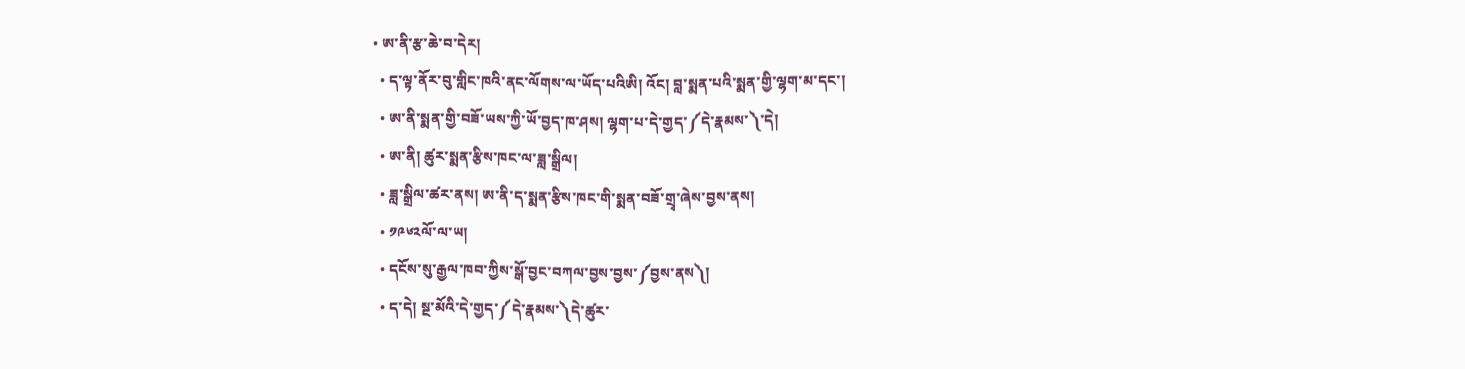• ཨ་ནི་རྩ་ཆེ་བ་དེར།
  • ད་ལྟ་ནོར་བུ་གླིང་ཁའི་ནང་ལོགས་ལ་ཡོད་པའིཨི། འོང། བླ་སྨན་པའི་སྨན་གྱི་ལྷག་མ་དང་།
  • ཨ་ནི་སྨན་གྱི་བཟོ་ཡས་ཀྱི་ཡོ་བྱད་ཁ་ཤས། ལྷག་པ་དེ་གྱད་༼དེ་རྣམས་༽་དེ།
  • ཨ་ནི། ཚུར་སྨན་རྩིས་ཁང་ལ་ཟླ་སྒྲིལ།
  • ཟླ་སྒྲིལ་ཚར་ནས། ཨ་ནི་ད་སྨན་རྩིས་ཁང་གི་སྨན་བཟོ་གྲྭ་ཞེས་བྱས་ནས།
  • ༡༩༦༢ལོ་ལ་ཡ།
  • དངོས་སུ་རྒྱལ་ཁབ་ཀྱིས་སྒོ་བྱང་བཀལ་བྱས་བྱས་༼བྱས་ནས༽།
  • ད་དེ། སྔ་མོའི་དེ་གྱད་༼དེ་རྣམས་༽དེ་ཚུར་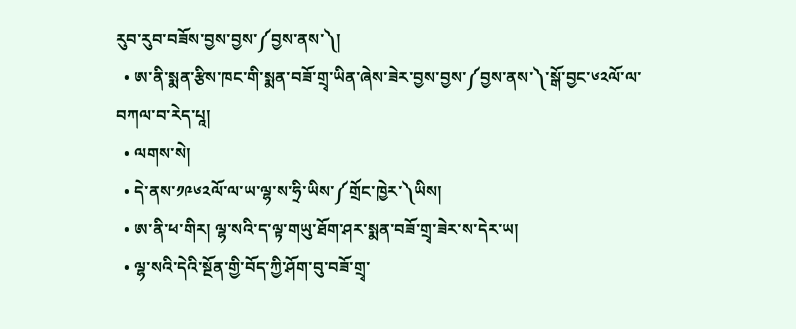རུབ་རུབ་བཟོས་བྱས་བྱས་༼བྱས་ནས་༽།
  • ཨ་ནི་སྨན་རྩིས་ཁང་གི་སྨན་བཟོ་གྲྭ་ཡིན་ཞེས་ཟེར་བྱས་བྱས་༼བྱས་ནས་༽་སྒོ་བྱང་༦༢ལོ་ལ་བཀལ་བ་རེད་པཱ།
  • ལགས་སེ།
  • དེ་ནས་༡༩༦༢ལོ་ལ་ཡ་ལྷ་ས་ཧྲི་ཡིས་༼གྲོང་ཁྱེར་༽ཡིས།
  • ཨ་ནི་ཕ་གིར། ལྷ་སའི་ད་ལྟ་གཡུ་ཐོག་ཤར་སྨན་བཟོ་གྲྭ་ཟེར་ས་དེར་ཡ།
  • ལྷ་སའི་དེའི་སྔོན་གྱི་བོད་ཀྱི་ཤོག་བུ་བཟོ་གྲྭ་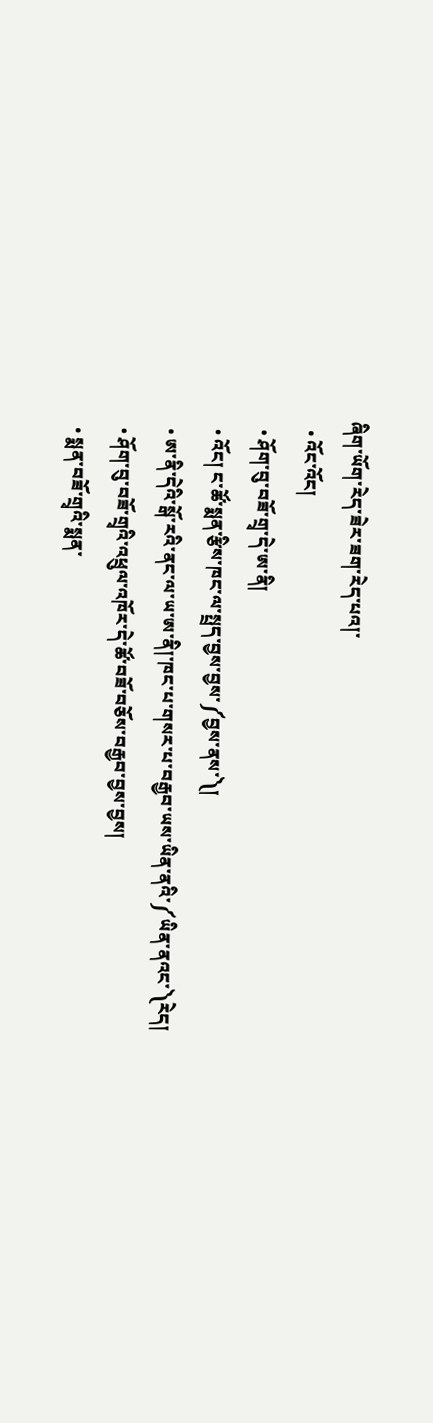ཞིག་ཡོག་རེད་ཟེར་ཟག་རེད་པའ།་
  • འོང་འོང།
  • ཤོག་བུ་བཟོ་གྲྭ་དེ་ཨ་ནི།
  • འོང། ང་ཚོ་སྨན་རྩིས་ཁང་ལ་སྤྲད་བྱས་བྱས་༼བྱས་ནས་༽།
  • ཨ་ནི་དེའི་སྒོ་རའི་ནང་ལ་ཡ་ཨ་ནི།་ཁང་པ་གསར་པ་བརྒྱབ་ཡས་ཡིན་ནའི་༼ཡིན་ནའང་༽རེད།
  • ཤོག་བུ་བཟོ་གྲྭའི་འཕྲུལ་འཁོར་དེ་ཚོ་བཟོ་བཅོས་བརྒྱབ་བྱས་བྱས།
  • སྨན་བཟོ་གྲྭའི་སྨན་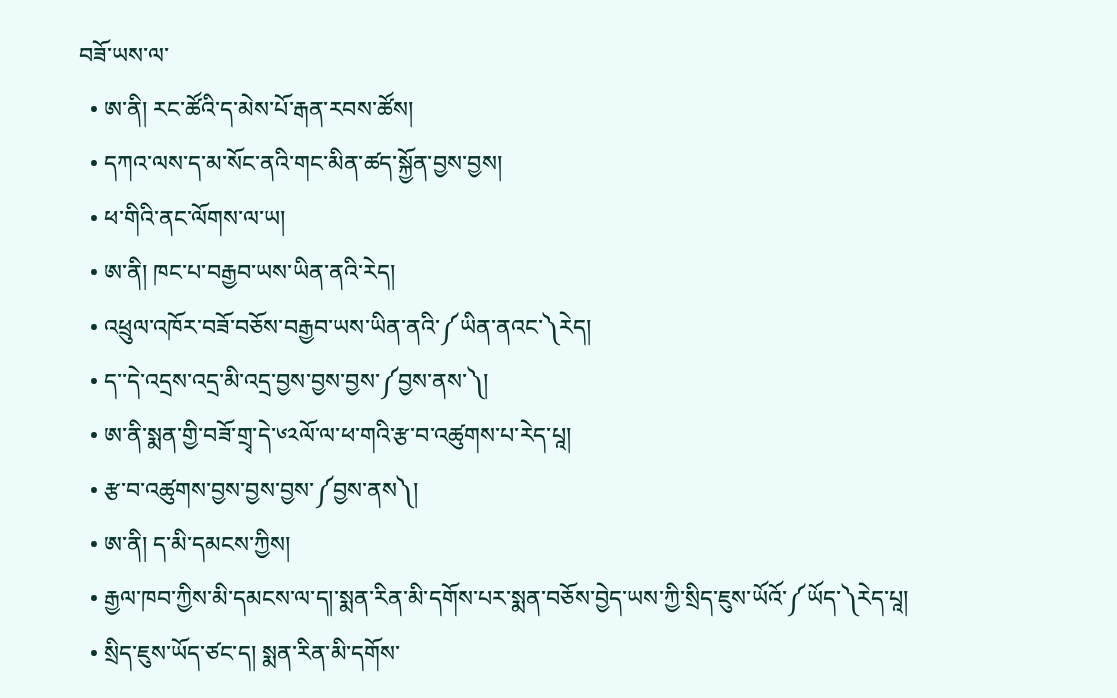བཟོ་ཡས་ལ་
  • ཨ་ནི། རང་ཚོའི་ད་མེས་པོ་རྒན་རབས་ཚོས།
  • དཀའ་ལས་ད་མ་སོང་ནའི་གང་མིན་ཚད་སྐྱོན་བྱས་བྱས།
  • ཕ་གིའི་ནང་ལོགས་ལ་ཡ།
  • ཨ་ནི། ཁང་པ་བརྒྱབ་ཡས་ཡིན་ནའི་རེད།
  • འཕྲུལ་འཁོར་བཟོ་བཅོས་བརྒྱབ་ཡས་ཡིན་ནའི་༼ཡིན་ནའང་༽རེད།
  • ད་་དེ་འདྲས་འདྲ་མི་འདྲ་བྱས་བྱས་བྱས་༼བྱས་ནས་༽།
  • ཨ་ནི་སྨན་གྱི་བཟོ་གྲྭ་དེ་༦༢ལོ་ལ་ཕ་གའི་རྩ་བ་འཚུགས་པ་རེད་པཱ།
  • རྩ་བ་འཚུགས་བྱས་བྱས་བྱས་༼བྱས་ནས༽།
  • ཨ་ནི། ད་མི་དམངས་ཀྱིས།
  • རྒྱལ་ཁབ་ཀྱིས་མི་དམངས་ལ་ད།་སྨན་རིན་མི་དགོས་པར་སྨན་བཅོས་བྱེད་ཡས་ཀྱི་སྲིད་ཇུས་ཡོའོ་༼ཡོད་༽རེད་པཱ།
  • སྲིད་ཇུས་ཡོད་ཙང་ད། སྨན་རིན་མི་དགོས་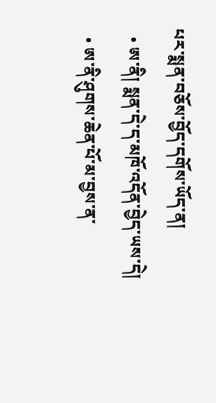པར་སྨན་བཅོས་བྱོད་དགོས་ཡོད་ན།
  • ཨ་ནི། སྨན་དེ་ད་མཁོ་འདོན་བྱེད་ཡས་དེ།
  • ཨ་ནི་ཤུགས་ཆེན་པོ་མ་བྱས་ན་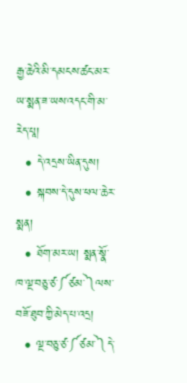རྒྱ་ཆེའི་མི་དམངས་ཚང་མར་ཡ་སྨན་ཟ་ཡས་འདང་གི་མ་རེད་པཱ།
  • དེ་འདྲས་ཡིན་དུས།
  • སྐབས་དེ་དུས་ཕལ་ཆེར་སྨན།
  • ཐོག་མར་ཡ། སྨན་སྣོ་ཁ་ལྔ་བཅུ་ཙ་༼ཙམ་༽ལས་བཟོ་ཐུབ་ཀྱི་མེད་པ་འདྲ།
  • ལྔ་བཅུ་ཙ་༼ཙམ་༽དེ་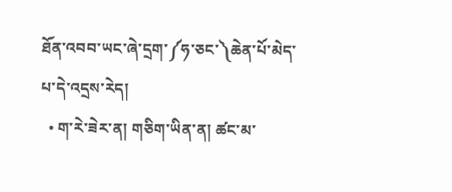ཐོན་འབབ་ཡང་ཞེ་དྲག་༼ཧ་ཅང་༽ཆེན་པོ་མེད་པ་དེ་འདྲས་རེད།
  • ག་རེ་ཟེར་ན། གཅིག་ཡིན་ན། ཚང་མ་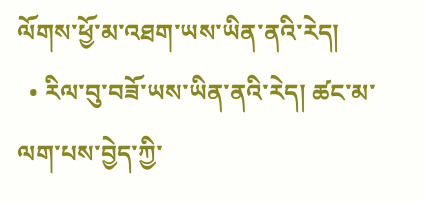ལོགས་ཕྱོ་མ་འཐག་ཡས་ཡིན་ནའི་རེད།
  • རིལ་བུ་བཟོ་ཡས་ཡིན་ནའི་རེད། ཚང་མ་ལག་པས་བྱེད་ཀྱི་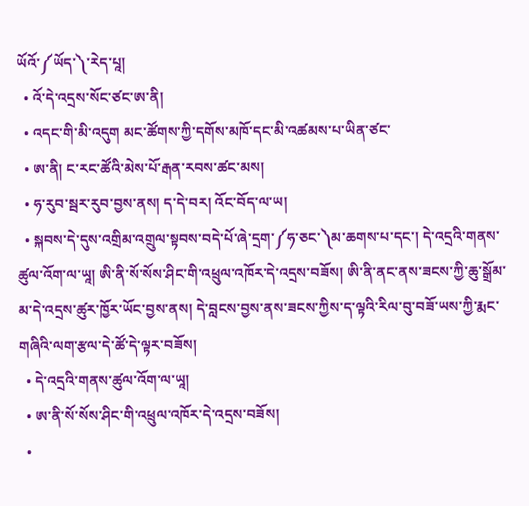ཡོའོ་༼ཡོད་༽་རེད་པཱ།
  • འོ་དེ་འདྲས་སོང་ཙང་ཨ་ནི།
  • འདང་གི་མི་འདུག མང་ཚོགས་ཀྱི་དགོས་མཁོ་དང་མི་འཚམས་པ་ཡིན་ཙང་
  • ཨ་ནི། ང་རང་ཚོའི་མེས་པོ་རྒན་རབས་ཚང་མས།
  • ཧ་རུབ་སྦར་རུབ་བྱས་ནས། ད་དེ་བར། འོང་བོད་ལ་ཡ།
  • སྐབས་དེ་དུས་འགྲིམ་འགྲུལ་སྟབས་བདེ་པོ་ཞེ་དྲག་༼ཧ་ཅང་༽མ་ཆགས་པ་དང་། དེ་འདྲའི་གནས་ཚུལ་འོག་ལ་ཡཱ། ཨི་ནི་སོ་སོས་ཤིང་གི་འཕྲུལ་འཁོར་དེ་འདྲས་བཟོས། ཨི་ནི་ནང་ནས་ཟངས་ཀྱི་ཆུ་སྒྲོམ་མ་དེ་འདྲས་ཚུར་ཁྱོར་ཡོང་བྱས་ནས། དེ་བླངས་བྱས་ནས་ཟངས་ཀྱིས་ད་ལྟའི་རིལ་བུ་བཟོ་ཡས་ཀྱི་རྨང་གཞིའི་ལག་རྩལ་དེ་ཚོ་དེ་ལྟར་བཟོས།
  • དེ་འདྲའི་གནས་ཚུལ་འོག་ལ་ཡཱ།
  • ཨ་ནི་སོ་སོས་ཤིང་གི་འཕྲུལ་འཁོར་དེ་འདྲས་བཟོས།
  •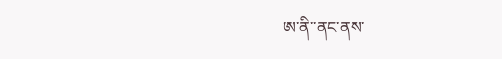ཨ་ནི་་ནང་ནས་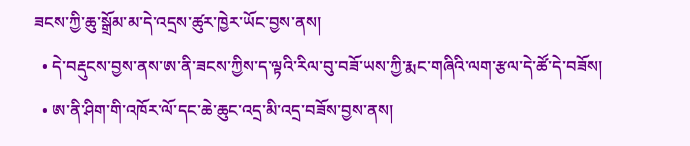ཟངས་ཀྱི་ཆུ་སྒྲོམ་མ་དེ་འདྲས་ཚུར་ཁྱེར་ཡོང་བྱས་ནས།
  • དེ་བརྡུངས་བྱས་ནས་ཨ་ནི་ཟངས་ཀྱིས་ད་ལྟའི་རིལ་བུ་བཟོ་ཡས་ཀྱི་རྨང་གཞིའི་ལག་རྩལ་དེ་ཚོ་དེ་བཟོས།
  • ཨ་ནི་ཤིག་གི་འཁོར་ལོ་དང་ཆེ་ཆུང་འདྲ་མི་འདྲ་བཟོས་བྱས་ནས།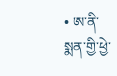• ཨ་ནི་སྨན་གྱི་ཕྱེ་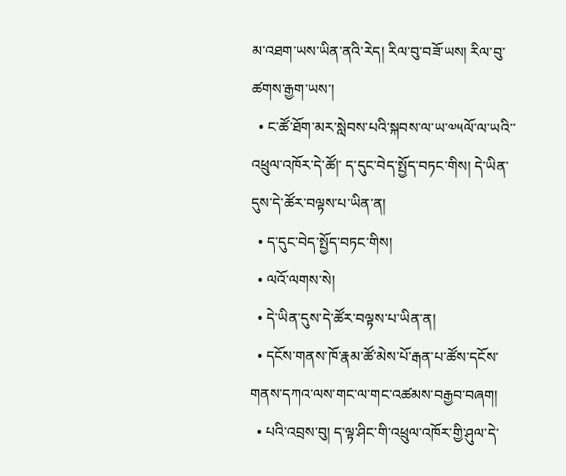མ་འཐག་ཡས་ཡིན་ནའི་རེད། རིལ་བུ་བཟོ་ཡས། རིལ་བུ་ཚགས་རྒྱག་ཡས་།
  • ང་ཚོ་ཐོག་མར་སླེབས་པའི་སྐབས་ལ་ཡ་༧༥ལོ་ལ་ཡའི་་འཕྲུལ་འཁོར་དེ་ཚོ།་ ད་དུང་བེད་སྤྱོད་བཏང་གིས། དེ་ཡིན་དུས་དེ་ཚོར་བལྟས་པ་ཡིན་ན།
  • ད་དུང་བེད་སྤྱོད་བཏང་གིས།
  • ལའོ་ལགས་སེ།
  • དེ་ཡིན་དུས་དེ་ཚོར་བལྟས་པ་ཡིན་ན།
  • དངོས་གནས་ཁོ་རྣམ་ཚོ་མེས་པོ་རྒན་པ་ཚོས་དངོས་གནས་དཀའ་ལས་གང་ལ་གང་འཚམས་བརྒྱབ་བཞག།
  • པའི་འབྲས་བུ། ད་ལྟ་ཤིང་གི་འཕྲུལ་འཁོར་གྱི་ཤུལ་དེ་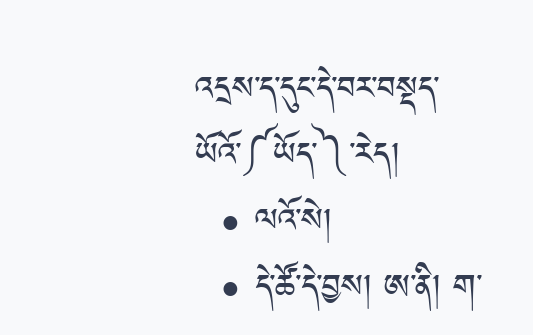འདྲས་ད་དུང་དེ་བར་བསྡད་ཡོའོ་༼ཡོད་༽་རེད།
  • ལའོ་སེ།
  • དེ་ཚོ་དེ་བྱས། ཨ་ནི། ག་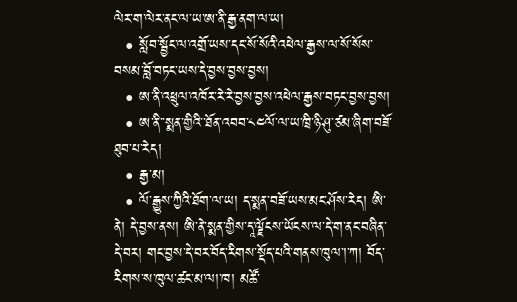ལེར་ག་ལེར་ནང་ལ་ཡ་ཨ་ནི་རྒྱ་ནག་ལ་ཡ།
  • སློབ་སྦྱོང་ལ་འགྲོ་ཡས་དང་སོ་སོའི་འཕེལ་རྒྱས་ལ་སོ་སོས་བསམ་བློ་བཏང་ཡས་དེ་བྱས་བྱས་བྱས།
  • ཨ་ནི་འཕྲུལ་འཁོར་རེ་རེ་བྱས་བྱས་འཕེལ་རྒྱས་བཏང་བྱས་བྱས།
  • ཨ་ནི་་སྨན་གྱིའི་་ཐོན་འབབ་༨༤ལོ་ལ་ཡ་ཁྲི་ཉི་ཤུ་ཙམ་ཞིག་བཟོ་ཐུབ་པ་རེད།
  • རྒྱ་མ།
  • ལོ་རྒྱུས་ཀྱིའི་ཐོག་ལ་ཡ། ད་སྨན་བཟོ་ཡས་མང་ཤོས་རེད། ཨི་ནེ། དེ་བྱས་ནས། ཨི་ནེ་སྨན་གྱིས་དཱ་ལྗོངས་ཡོངས་ལ་དེ་ག་ནང་བཞིན་དེ་བར། གང་བྱས་དེ་བར་བོད་རིགས་སྡོད་པའི་གནས་ཁུལ་།་ཀ། བོད་རིགས་ས་ཁུལ་ཚང་མ་ལ།་ཁ། མཚོ་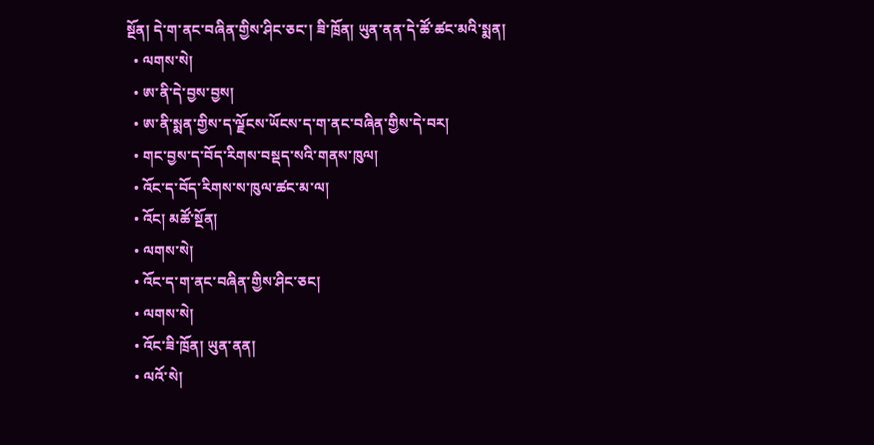སྔོན། དེ་ག་ནང་བཞིན་གྱིས་ཤིང་ཅང་། ཟི་ཁྲོན། ཡུན་ནན་དེ་ཚོ་ཚང་མའི་སྨན།
  • ལགས་སེ།
  • ཨ་ནི་དེ་བྱས་བྱས།
  • ཨ་ནི་སྨན་གྱིས་ད་ལྗོངས་ཡོངས་ད་ག་ནང་བཞིན་གྱིས་དེ་བར།
  • གང་བྱས་ད་བོད་རིགས་བསྡད་སའི་གནས་ཁུལ།
  • འོང་ད་བོད་རིགས་ས་ཁུལ་ཚང་མ་ལ།
  • འོང། མཚོ་སྔོན།
  • ལགས་སེ།
  • འོང་ད་ག་ནང་བཞིན་གྱིས་ཤིང་ཅང།
  • ལགས་སེ།
  • འོང་ཟི་ཁྲོན། ཡུན་ནན།
  • ལའོ་སེ།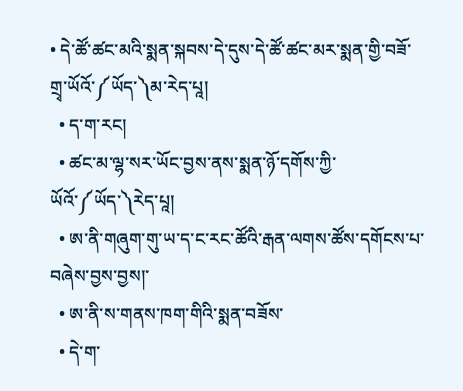• དེ་ཚོ་ཚང་མའི་སྨན་སྐབས་དེ་དུས་དེ་ཚོ་ཚང་མར་སྨན་གྱི་བཟོ་གྲྭ་ཡོའོ་༼ཡོད་༽མ་རེད་པཱ།
  • ད་ག་རང།
  • ཚང་མ་ལྷ་སར་ཡོང་བྱས་ནས་སྨན་ཉོ་དགོས་ཀྱི་ཡོའོ་༼ཡོད་༽རེད་པཱ།
  • ཨ་ནི་གཞུག་གུ་ཡ་ད་ང་རང་ཚོའི་རྒན་ལགས་ཚོས་དགོངས་པ་བཞེས་བྱས་བྱས།་
  • ཨ་ནི་ས་གནས་ཁག་གིའི་སྨན་བཟོས་
  • དེ་ག་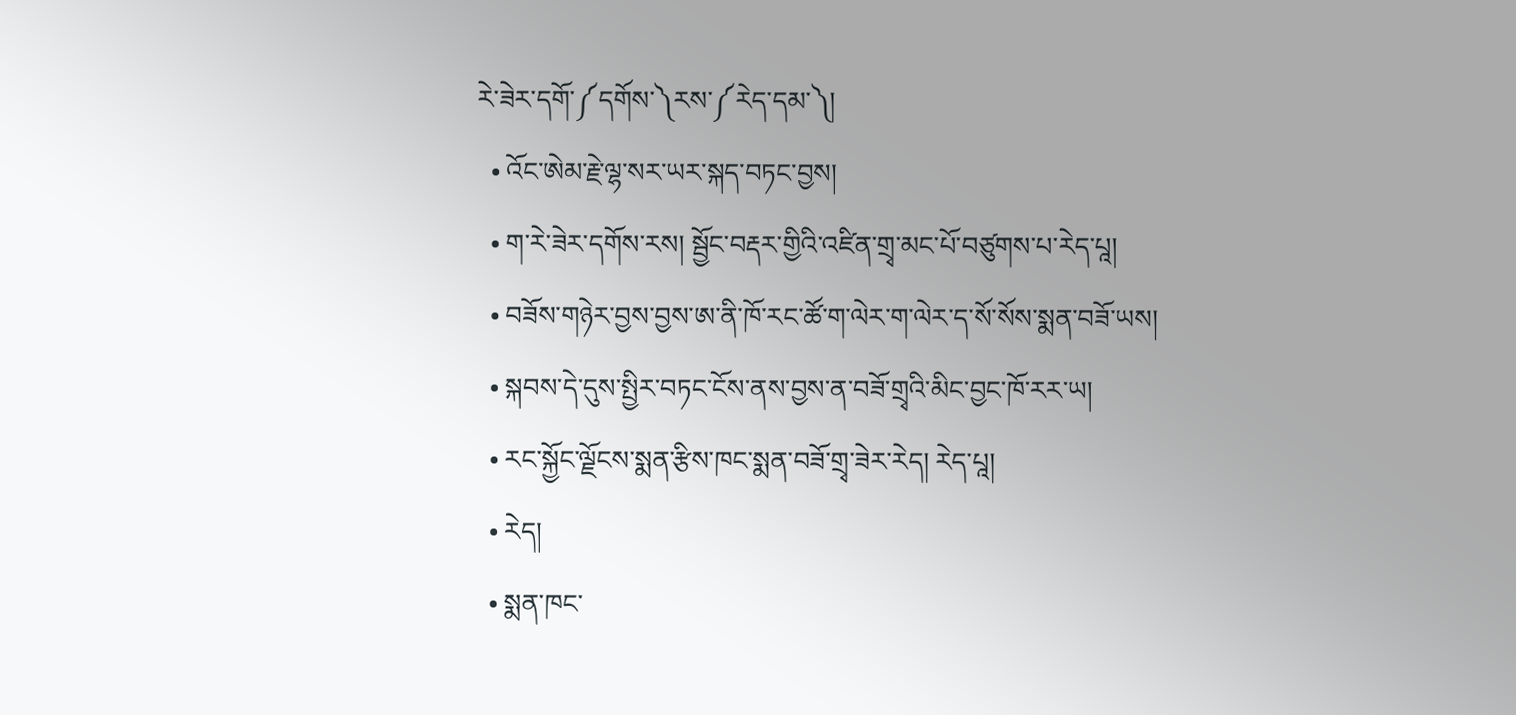རེ་ཟེར་དགོ་༼དགོས་༽རས་༼རེད་དམ་༽།
  • འོང་ཨེམ་རྗེ་ལྷ་སར་ཡར་སྐད་བཏང་བྱས།
  • ག་རེ་ཟེར་དགོས་རས། སྦྱོང་བརྡར་གྱིའི་འཛིན་གྲྭ་མང་པོ་བཙུགས་པ་རེད་པཱ།
  • བཟོས་གཉེར་བྱས་བྱས་ཨ་ནི་ཁོ་རང་ཚོ་ག་ལེར་ག་ལེར་ད་སོ་སོས་སྨན་བཟོ་ཡས།
  • སྐབས་དེ་དུས་སྤྱིར་བཏང་ངོས་ནས་བྱས་ན་བཟོ་གྲྭའི་མིང་བྱང་ཁོ་རར་ཡ།
  • རང་སྐྱོང་ལྗོངས་སྨན་རྩིས་ཁང་སྨན་བཟོ་གྲྭ་ཟེར་རེད། རེད་པཱ།
  • རེད།
  • སྨན་ཁང་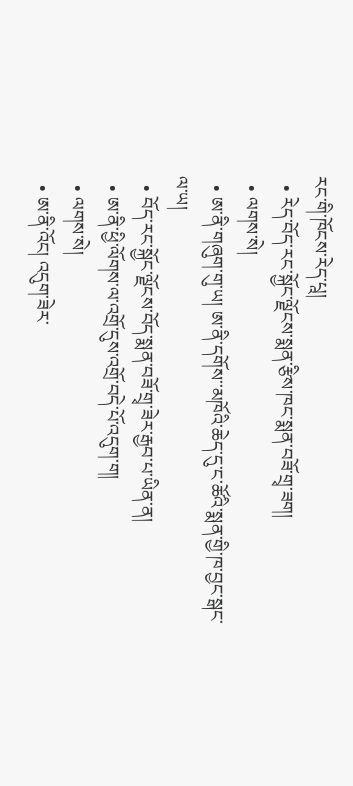རང་གི་ཁོངས་རེད་པཱ།
  • རེད་བོད་རང་སྐྱོང་ལྗོངས་སྨན་རྩིས་ཁང་སྨན་བཟོ་གྲྭ་ཟག།
  • ལགས་སེ།
  • ཨ་ནི་གཞུག་གུ་ཡ། ཨ་ནི་དགོས་་མཁོའི་ཆེད་དུ་ང་ཚོའི་སྨན་གྱི་ཁ་བྱང་སྒང་ལ་ཡ།
  • བོད་རང་སྐྱོང་ལྗོངས་བོད་སྨན་བཟོ་གྲྭ་ཟེར་རྒྱབ་པ་ཡིན་ན།
  • ཨ་ནི་ཕྱི་ལོགས་ལ་འགྲོ་དུས་འགྲོ་བདེ་པོ་འདུག་ག།
  • ལགས་སེ།
  • ཨ་ནི་འོང། འདུག་ཟེར་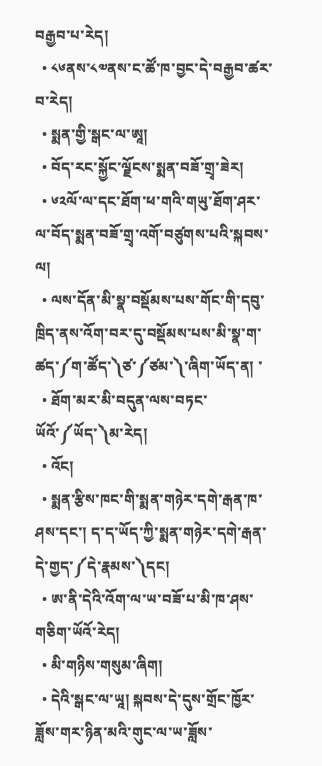བརྒྱབ་པ་རེད།
  • ༨༦ནས་༨༧ནས་ང་ཚོ་ཁ་བྱང་དེ་བརྒྱབ་ཚར་བ་རེད།
  • སྨན་གྱི་སྒང་ལ་ཨཱ།
  • བོད་རང་སྐྱོང་ལྗོངས་སྨན་བཟོ་གྲྭ་ཟེར།
  • ༦༢ལོ་ལ་དང་ཐོག་ཕ་གའི་གཡུ་ཐོག་ཤར་ལ་བོད་སྨན་བཟོ་གྲྭ་འགོ་བཙུགས་པའི་སྐབས་ལ།
  • ལས་དོན་མི་སྣ་བསྡོམས་པས་གོང་གི་དབུ་ཁྲིད་ནས་འོག་བར་དུ་བསྡོམས་པས་མི་སྣ་ག་ཚད་༼ག་ཚོད་༽ཙ་༼ཙམ་༽་ཞིག་ཡོད་ན། ་
  • ཐོག་མར་མི་བདུན་ལས་བཏང་ཡོའོ་༼ཡོད་༽མ་རེད།
  • འོང།
  • སྨན་རྩིས་ཁང་གི་སྨན་གཉེར་དགེ་རྒན་ཁ་ཤས་དང་། ད་ད་ཡོད་ཀྱི་སྨན་གཉེར་དགེ་རྒན་དེ་གྱད་༼དེ་རྣམས་༽དང།
  • ཨ་ནི་དེའི་འོག་ལ་ཡ་བཟོ་པ་མི་ཁ་ཤས་གཅིག་ཡོའོ་རེད།
  • མི་གཉིས་གསུམ་ཞིག།
  • དེའི་སྒང་ལ་ཡཱ། སྐབས་དེ་དུས་གྲོང་ཁྱོར་ཟློས་གར་ཉིན་མའི་གུང་ལ་ཡ་ཟློས་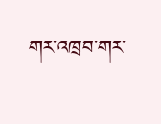གར་འཁྲབ་གར་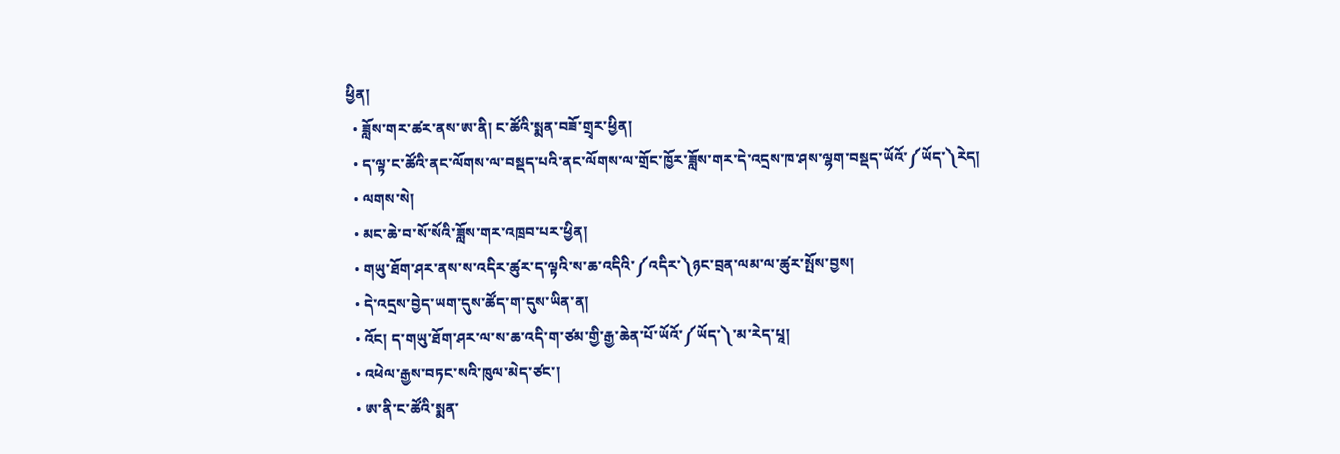ཕྱིན།
  • ཟློས་གར་ཚར་ནས་ཨ་ནི། ང་ཚོའི་སྨན་བཟོ་གྲྭར་ཕྱིན།
  • ད་ལྟ་ང་ཚོའི་ནང་ལོགས་ལ་བསྡད་པའི་ནང་ལོགས་ལ་གྲོང་ཁྱོར་ཟློས་གར་དེ་འདྲས་ཁ་ཤས་ལྷག་བསྡད་ཡོའོ་༼ཡོད་༽རེད།
  • ལགས་སེ།
  • མང་ཆེ་བ་སོ་སོའི་ཟློས་གར་འཁྲབ་པར་ཕྱིན།
  • གཡུ་ཐོག་ཤར་ནས་ས་འདིར་ཚུར་ད་ལྟའི་ས་ཆ་འདིའི་༼འདིར་༽ཉང་བྲན་ལམ་ལ་ཚུར་སྤོས་བྱས།
  • དེ་འདྲས་བྱེད་ཡག་དུས་ཚོད་ག་དུས་ཡིན་ན།
  • འོང། ད་གཡུ་ཐོག་ཤར་ལ་ས་ཆ་འདི་ག་ཙམ་གྱི་རྒྱ་ཆེན་པོ་ཡོའོ་༼ཡོད་༽་མ་རེད་པཱ།
  • འཕེལ་རྒྱས་བཏང་སའི་ཁུལ་མེད་ཙང་།
  • ཨ་ནི་ང་ཚོའི་སྨན་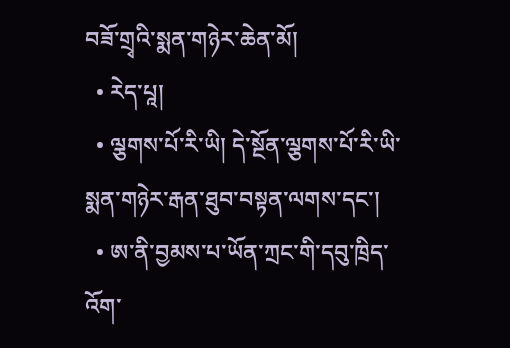བཟོ་གྲྭའི་སྨན་གཉེར་ཆེན་མོ།
  • རེད་པཱ།
  • ལྕགས་པོ་རི་ཡི། དེ་སྔོན་ལྕགས་པོ་རི་ཡི་སྨན་གཉེར་རྒན་ཐུབ་བསྟན་ལགས་དང་།
  • ཨ་ནི་བྱམས་པ་ཡོན་ཀྲང་གི་དབུ་ཁྲིད་འོག་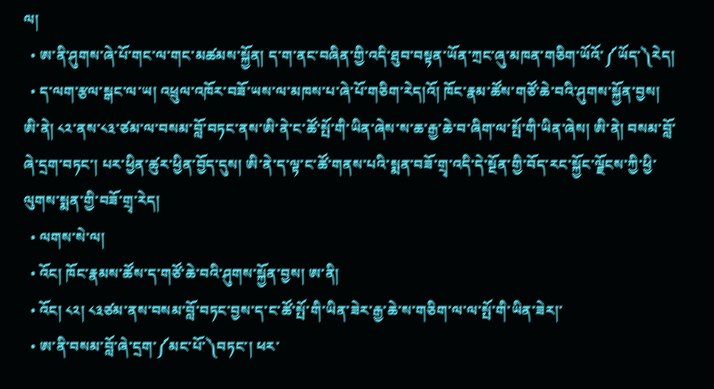ལ།
  • ཨ་ནི་ཤུགས་ཞེ་པོ་གང་ལ་གང་མཚམས་སྐྱོན། ད་ག་ནང་བཞིན་གྱི་འདི་ཐུབ་བསྟན་ཡོན་ཀྲང་ཞུ་མཁན་གཅིག་ཡོའོ་༼ཡོད་༽རེད།
  • ད་ལག་རྩལ་སྒང་ལ་ཡ། འཕྲུལ་འཁོར་བཟོ་ཡས་ལ་མཁས་པ་ཞེ་པོ་གཅིག་རེད།འོ། ཁོང་རྣམ་ཚོས་གཙོ་ཆེ་བའི་ཤུགས་སྐྱོན་བྱས། ཨི་ནེ། ༨༢་ནས་༨༣་ཙམ་ལ་བསམ་བློ་བཏང་ནས་ཨི་ནེ་ང་ཚོ་སྤོ་གི་ཡིན་ཞེས་ས་ཆ་རྒྱ་ཆེ་བ་ཞིག་ལ་སྤོ་གི་ཡིན་ཞེས། ཨི་ནེ། བསམ་བློ་ཞེ་དྲག་བཏང་། པར་ཕྱིན་ཚུར་ཕྱིན་བྱོད་དུས། ཨི་ནེ་ད་ལྟ་ང་ཚོ་གནས་པའི་སྨན་བཟོ་གྲྭ་འདི་དེ་སྔོན་གྱི་བོད་རང་སྐྱོང་ལྗོངས་ཀྱི་ཕྱི་ལུགས་སྨན་གྱི་བཟོ་གྲྭ་རེད།
  • ལགས་སེ་ལ།
  • འོང། ཁོང་རྣམས་ཚོས་ད་གཙོ་ཆེ་བའི་ཤུགས་སྐྱོན་བྱས། ཨ་ནི།
  • འོང། ༨༢། ༨༣ཙམ་ནས་བསམ་བློ་བཏང་བྱས་ད་ང་ཚོ་སྤོ་གི་ཡིན་ཟེར་རྒྱ་ཆེ་ས་གཅིག་ལ་ལ་སྤོ་གི་ཡིན་ཟེར།་
  • ཨ་ནི་བསམ་བློ་ཞེ་དྲག་༼མང་པོ་༽བཏང་། ཕར་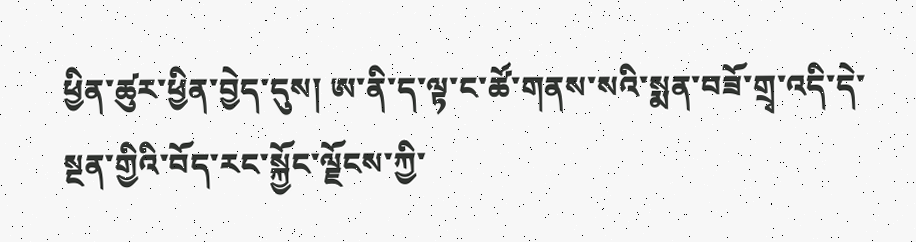ཕྱིན་ཚུར་ཕྱིན་བྱེད་དུས། ཨ་ནི་ད་ལྟ་ང་ཚོ་གནས་སའི་སྨན་བཟོ་གྲྭ་འདི་དེ་སྔན་གྱིའི་བོད་རང་སྐྱོང་ལྗོངས་ཀྱི་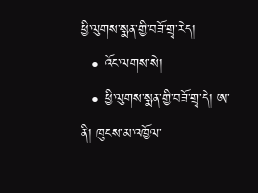ཕྱི་ལུགས་སྨན་གྱི་བཟོ་གྲྭ་རེད།
  • འོང་ལགས་སེ།
  • ཕྱི་ལུགས་སྨན་གྱི་བཟོ་གྲྭ་དེ། ཨ་ནི། ཁུངས་མ་འཁྱོལ་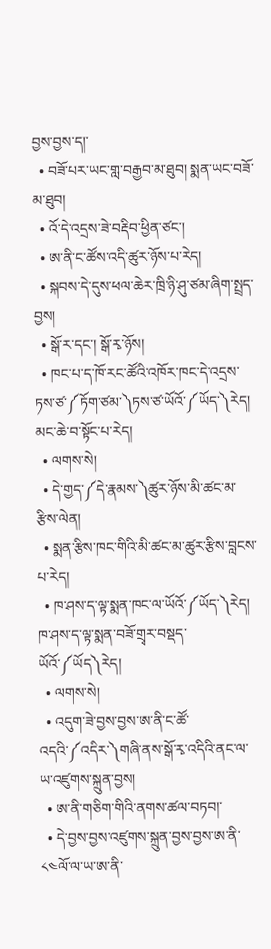བྱས་བྱས་ད།་
  • བཟོ་པར་ཡང་གླ་བརྒྱབ་མ་ཐུབ། སྨན་ཡང་བཟོ་མ་ཐུབ།
  • འོ་དེ་འདྲས་ཟེ་བརྡིབ་ཕྱིན་ཙང་།
  • ཨ་ནི་ང་ཚོས་འདི་ཚུར་ཉོས་པ་རེད།
  • སྐབས་དེ་དུས་ཕལ་ཆེར་ཁྲི་ཉི་ཤུ་ཙམ་ཞིག་སྤྲད་བྱས།
  • སྒོ་ར་དང་། སྒོ་རྭ་ཉོས།
  • ཁང་པ་ད་ཁོ་རང་ཚོའི་འཁོར་ཁང་དེ་འདྲས་ཏས་ཙ་༼ཏོག་ཙམ་༽ཏས་ཙ་ཡོའོ་༼ཡོད་༽རེད། མང་ཆེ་བ་སྟོང་པ་རེད།
  • ལགས་སེ།
  • དེ་གྱད་༼དེ་རྣམས་༽ཚུར་ཉོས་མི་ཚང་མ་རྩིས་ལེན།
  • སྨན་རྩིས་ཁང་གིའི་མི་ཚང་མ་ཚུར་རྩིས་བླངས་པ་རེད།
  • ཁ་ཤས་ད་ལྟ་སྨན་ཁང་ལ་ཡོའོ་༼ཡོད་༽རེད། ཁ་ཤས་ད་ལྟ་སྨན་བཟོ་གྲྭར་བསྡད་ཡོའོ་༼ཡོད༽རེད།
  • ལགས་སེ།
  • འདུག་ཟེ་བྱས་བྱས་ཨ་ནི་ང་ཚོ་འདའི་༼འདིར་༽གཞི་ནས་སྒོ་རྭ་འདིའི་ནང་ལ་ཡ་འཛུགས་སྐྲུན་བྱས།
  • ཨ་ནི་གཅིག་གིའི་ནགས་ཚལ་བཏབ།་
  • དེ་བྱས་བྱས་འཛུགས་སྐྲུན་བྱས་བྱས་ཨ་ནི་༨༤ལོ་ལ་ཡ་ཨ་ནི་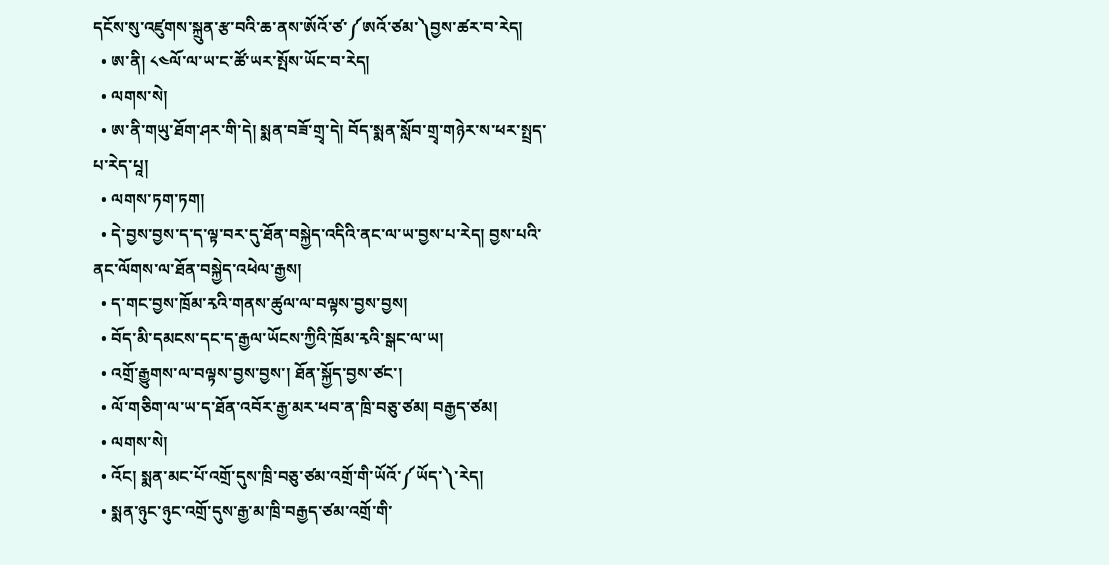དངོས་སུ་འཛུགས་སྐྲུན་རྩ་བའི་ཆ་ནས་ཨོའོ་ཙ་༼ཨའོ་ཙམ་༽བྱས་ཚར་བ་རེད།
  • ཨ་ནི། ༨༤ལོ་ལ་ཡ་ང་ཚོ་ཡར་སྤོས་ཡོང་བ་རེད།
  • ལགས་སེ།
  • ཨ་ནི་གཡུ་ཐོག་ཤར་གི་དེ། སྨན་བཟོ་གྲྭ་དེ། བོད་སྨན་སློབ་གྲྭ་གཉེར་ས་ཕར་སྤྲད་པ་རེད་པཱ།
  • ལགས་ཏག་ཏག།
  • དེ་བྱས་བྱས་ད་ད་ལྟ་བར་དུ་ཐོན་བསྐྱེད་འདིའི་ནང་ལ་ཡ་བྱས་པ་རེད། བྱས་པའི་ནང་ལོགས་ལ་ཐོན་བསྐྱེད་འཕེལ་རྒྱས།
  • ད་གང་བྱས་ཁྲོམ་རྭའི་གནས་ཚུལ་ལ་བལྟས་བྱས་བྱས།
  • བོད་མི་དམངས་དང་ད་རྒྱལ་ཡོངས་ཀྱིའི་ཁྲོམ་རྭའི་སྒང་ལ་ཡ།
  • འགྲོ་རྒྱུགས་ལ་བལྟས་བྱས་བྱས་། ཐོན་སྐྱོད་བྱས་ཙང་།
  • ལོ་གཅིག་ལ་ཡ་ད་ཐོན་འབོར་རྒྱ་མར་ཕབ་ན་ཁྲི་བཅུ་ཙམ། བརྒྱད་ཙམ།
  • ལགས་སེ།
  • འོང། སྨན་མང་པོ་འགྲོ་དུས་ཁྲི་བཅུ་ཙམ་འགྲོ་གི་ཡོའོ་༼ཡོད་༽་རེད།
  • སྨན་ཉུང་ཉུང་འགྲོ་དུས་རྒྱ་མ་ཁྲི་བརྒྱད་ཙམ་འགྲོ་གི་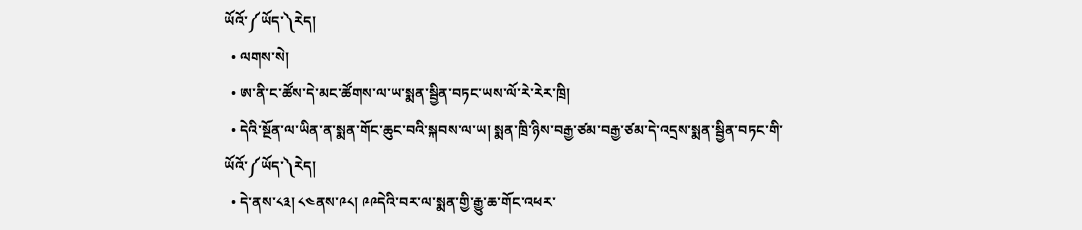ཡོའོ་༼ཡོད་༽རེད།
  • ལགས་སེ།
  • ཨ་ནི་ང་ཚོས་དེ་མང་ཚོགས་ལ་ཡ་སྨན་སྦྱིན་བཏང་ཡས་ལོ་རེ་རེར་ཁྲི།
  • དེའི་སྔོན་ལ་ཡིན་ན་སྨན་གོང་ཆུང་བའི་སྐབས་ལ་ཡ། སྨན་ཁྲི་ཉིས་བརྒྱ་ཙམ་བརྒྱ་ཙམ་དེ་འདྲས་སྨན་སྦྱིན་བཏང་གི་ཡོའོ་༼ཡོད་༽རེད།
  • དེ་ནས་༨༣། ༨༤ནས་༩༨། ༩༩དེའི་བར་ལ་སྨན་གྱི་རྒྱུ་ཆ་གོང་འཕར་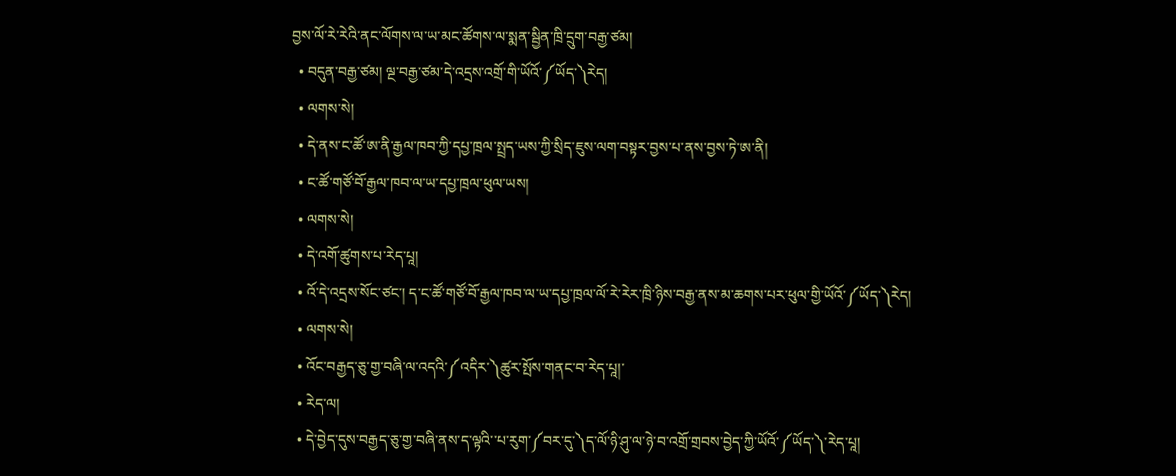བྱས་ལོ་རེ་རེའི་ནང་ལོགས་ལ་ཡ་མང་ཚོགས་ལ་སྨན་སྦྱིན་ཁྲི་དྲུག་བརྒྱ་ཙམ།
  • བདུན་བརྒྱ་ཙམ། ལྔ་བརྒྱ་ཙམ་དེ་འདྲས་འགྲོ་གི་ཡོའོ་༼ཡོད་༽རེད།
  • ལགས་སེ།
  • དེ་ནས་ང་ཚོ་ཨ་ནི་རྒྱལ་ཁབ་ཀྱི་དཔྱ་ཁྲལ་སྤྲད་ཡས་ཀྱི་སྲིད་ཇུས་ལག་བསྟར་བྱས་པ་ནས་བྱས་ཏེ་ཨ་ནི།
  • ང་ཚོ་གཙོ་བོ་རྒྱལ་ཁབ་ལ་ཡ་དཔྱ་ཁྲལ་ཕུལ་ཡས།
  • ལགས་སེ།
  • དེ་འགོ་ཚུགས་པ་རེད་པཱ།
  • འོ་དེ་འདྲས་སོང་ཙང་། ད་ང་ཚོ་གཙོ་བོ་རྒྱལ་ཁབ་ལ་ཡ་དཔྱ་ཁྲལ་ལོ་རེ་རེར་ཁྲི་ཉིས་བརྒྱ་ནས་མ་ཆགས་པར་ཕུལ་གྱི་ཡོའོ་༼ཡོད་༽རེད།
  • ལགས་སེ།
  • འོང་བརྒྱད་ཅུ་གྱ་བཞི་ལ་འདའི་༼འདིར་༽ཚུར་སྤོས་གནང་བ་རེད་པཱ།་
  • རེད་ལ།
  • དེ་བྱེད་དུས་བརྒྱད་ཅུ་གྱ་བཞི་ནས་ད་ལྟའི་་པ་རུག་༼བར་དུ་༽ད་ལོ་ཉི་ཤུ་ལ་ཉེ་བ་འགྲོ་གྲབས་བྱེད་ཀྱི་ཡོའོ་༼ཡོད་༽་རེད་པཱ།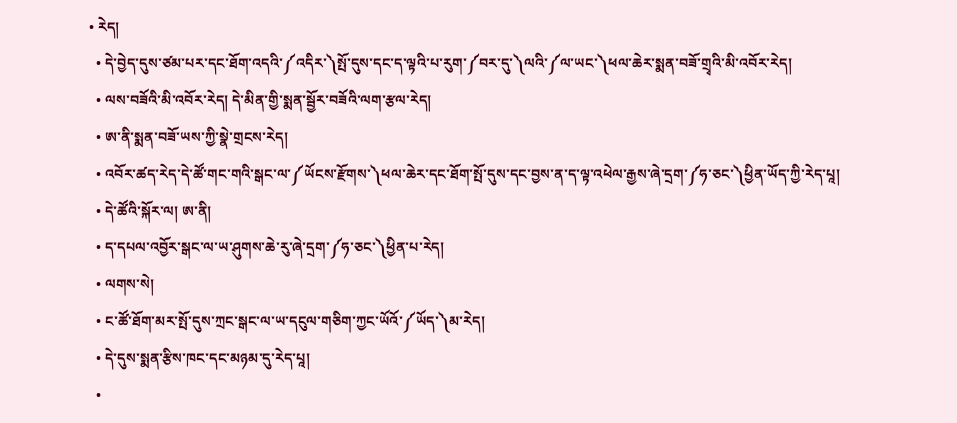• རེད།
  • དེ་བྱེད་དུས་ཙམ་པར་དང་ཐོག་འདའི་༼འདིར་༽སྤོ་དུས་དང་ད་ལྟའི་པ་རུག་༼བར་དུ་༽ལའི་༼ལ་ཡང་༽ཕལ་ཆེར་སྨན་བཟོ་གྲྭའི་མི་འབོར་རེད།
  • ལས་བཟོའི་མི་འབོར་རེད། དེ་མིན་གྱི་སྨན་སྦྱོར་བཟོའི་ལག་རྩལ་རེད།
  • ཨ་ནི་སྨན་བཟོ་ཡས་ཀྱི་སྣེ་གྲངས་རེད།
  • འབོར་ཚད་རེད་དེ་ཚོ་གང་གའི་སྒང་ལ་༼ཡོངས་རྫོགས་༽ཕལ་ཆེར་དང་ཐོག་སྤོ་དུས་དང་བྱས་ན་ད་ལྟ་འཕེལ་རྒྱས་ཞེ་དྲག་༼ཧ་ཅང་༽ཕྱིན་ཡོད་ཀྱི་རེད་པཱ།
  • དེ་ཚོའི་སྐོར་ལ། ཨ་ནི།
  • ད་དཔལ་འབྱོར་སྒང་ལ་ཡ་ཤུགས་ཆེ་རུ་ཞེ་དྲག་༼ཧ་ཅང་༽ཕྱིན་པ་རེད།
  • ལགས་སེ།
  • ང་ཚོ་ཐོག་མར་སྤོ་དུས་ཀྲང་སྒང་ལ་ཡ་དངུལ་གཅིག་ཀྱང་ཡོའོ་༼ཡོད་༽མ་རེད།
  • དེ་དུས་སྨན་རྩིས་ཁང་དང་མཉམ་དུ་རེད་པཱ།
  •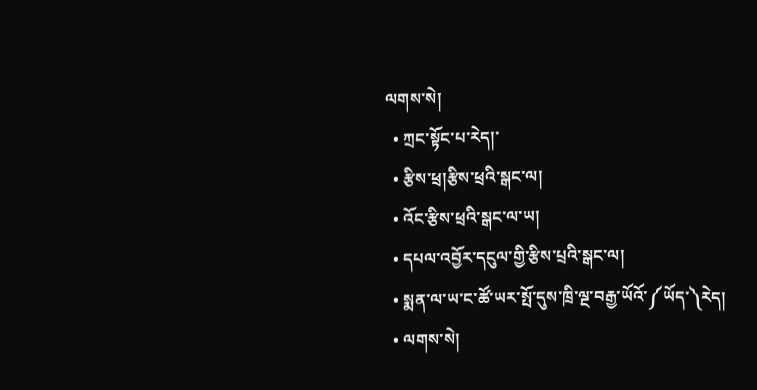ལགས་སེ།
  • ཀྲང་སྟོང་པ་རེད།་
  • རྩིས་ཕྲ།རྩིས་ཕྲའི་སྒང་ལ།
  • འོང་རྩིས་ཕྲའི་སྒང་ལ་ཡ།
  • དཔལ་འབྱོར་དངུལ་གྱི་རྩིས་པྲའི་སྒང་ལ།
  • སྨན་ལ་ཡ་ང་ཚོ་ཡར་སྤོ་དུས་ཁྲི་ལྔ་བརྒྱ་ཡོའོ་༼ཡོད་༽རེད།
  • ལགས་སེ།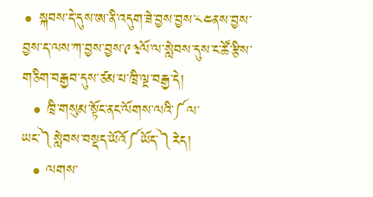• སྐབས་དེ་དུས་ཨ་ནི་འདུག་ཟེ་བྱས་བྱས་༨༤ནས་བྱས་བྱས་ད་ལས་ཀ་བྱས་བྱས་༩༣ལོ་ལ་སླེབས་དུས་ང་ཚོ་རྩིས་གཅིག་བརྒྱབ་དུས་ཙམ་པ་ཁྲི་ལྔ་བརྒྱ་དེ།
  • ཁྲི་གསུམ་སྟོང་ནང་ལོགས་ལའི་༼ལ་ཡང་༽སླེབས་བསྡད་ཡོའོ༼ཡོད་༽རེད།
  • ལགས་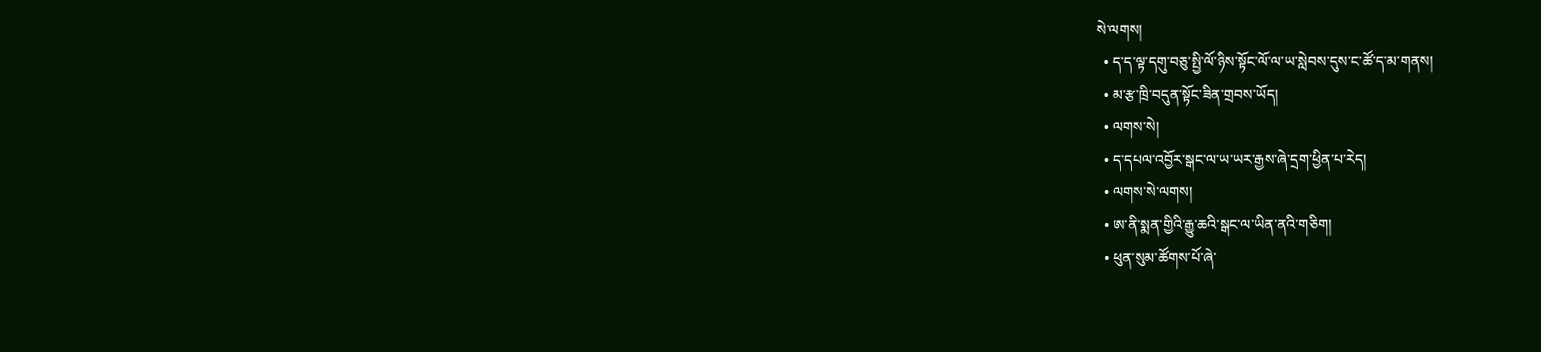སེ་ལགས།
  • ད་ད་ལྟ་དགུ་བཅུ་སྤྱི་ལོ་ཉིས་སྟོང་ལོ་ལ་ཡ་སླེབས་དུས་ང་ཚོ་ད་མ་གནས།
  • མ་རྩ་ཁྲི་བདུན་སྟོང་ཟིན་གྲབས་ཡོད།
  • ལགས་སེ།
  • ད་དཔལ་འབྱོར་སྒང་ལ་ཡ་ཡར་རྒྱས་ཞེ་དྲག་ཕྱིན་པ་རེད།
  • ལགས་སེ་ལགས།
  • ཨ་ནི་སྨན་གྱིའི་རྒྱུ་ཆའི་སྒང་ལ་ཡིན་ནའི་གཅིག།
  • ཕུན་སུམ་ཚོགས་པོ་ཞེ་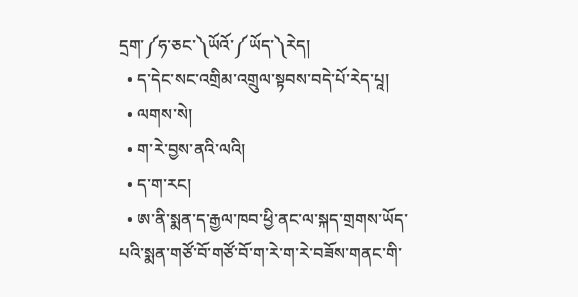དྲག་༼ཧ་ཅང་༽ཡོའོ་༼ཡོད་༽རེད།
  • ད་དེང་སང་འགྲིམ་འགྲུལ་སྟབས་བདེ་པོ་རེད་པཱ།
  • ལགས་སེ།
  • ག་རེ་བྱས་ནའི་ལའི།
  • ད་ག་རང།
  • ཨ་ནི་སྨན་ད་རྒྱལ་ཁབ་ཕྱི་ནང་ལ་སྐད་གྲགས་ཡོད་པའི་སྨན་གཙོ་བོ་གཙོ་བོ་ག་རེ་ག་རེ་བཟོས་གནང་གི་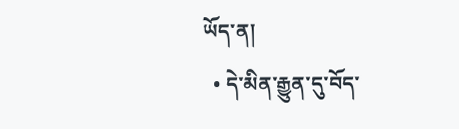ཡོད་ན།
  • དེ་མིན་རྒྱུན་དུ་བོད་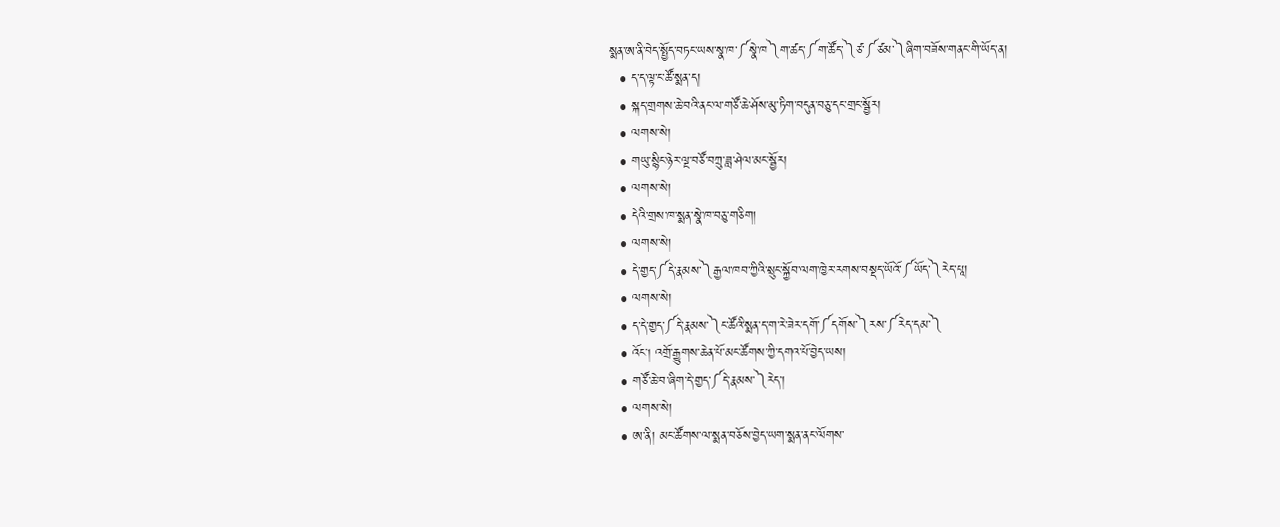སྨན་ཨ་ནི་བེད་སྤྱོད་བཏང་ཡས་སྣ་ཁ་༼སྣེ་ཁ༽ག་ཚད་༼ག་ཚོད་༽ཙ་༼ཙམ་༽ཞིག་བཟོས་གནང་གི་ཡོད་ན།
  • ད་ད་ལྟ་ང་ཚོ་སྨན་ད།
  • སྐད་གྲགས་ཆེ་བའི་ནང་ལ་གཙོ་ཆེ་ཤོས་མུ་ཏིག་བདུན་བཅུ་དང་གྲང་སྦྱོར།
  • ལགས་སེ།
  • གཡུ་སྙིང་ཉེར་ལྔ་བཙོ་བཀྲུ་ཟླ་ཤེལ་མང་སྦྱོར།
  • ལགས་སེ།
  • དེའི་གྲས་ཁ་སྨན་སྣེ་ཁ་བཅུ་གཅིག།
  • ལགས་སེ།
  • དེ་གྱད་༼དེ་རྣམས་༽རྒྱལ་ཁབ་ཀྱིའི་སྲུང་སྐྱོབ་ལག་ཁྱེར་རགས་བསྡད་ཡོའོ་༼ཡོད་༽རེད་པཱ།
  • ལགས་སེ།
  • ད་དེ་གྱད་༼དེ་རྣམས་༽ང་ཚོའི་སྨན་ད་ག་རེ་ཟེར་དགོ་༼དགོས་༽རས་༼རེད་དམ་༽
  • འོང། འགྲོ་རྒྱུགས་ཆེན་པོ་མང་ཚོགས་ཀྱི་དགའ་པོ་བྱེད་ཡས།
  • གཙོ་ཆེ་བ་ཞིག་དེ་གྱད་༼དེ་རྣམས་༽རེད་།
  • ལགས་སེ།
  • ཨ་ནི། མང་ཚོགས་ལ་སྨན་བཅོས་བྱེད་ཡག་སྨན་ནང་ལོགས་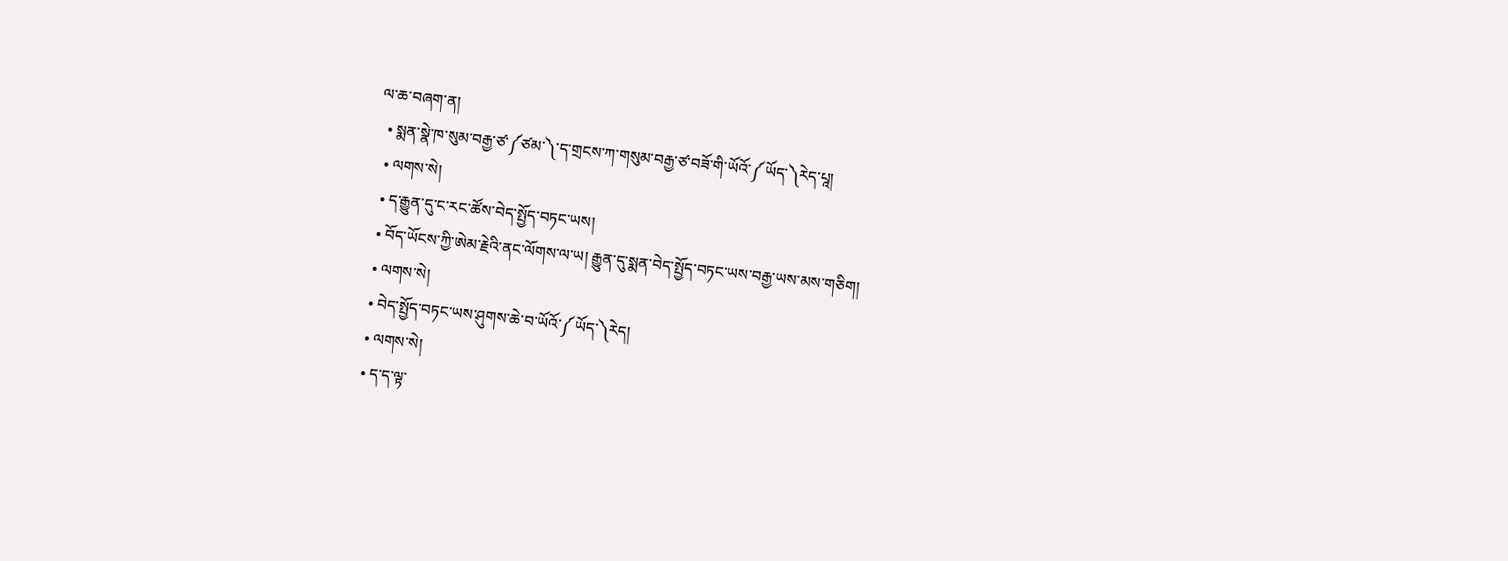ལ་ཆ་བཞག་ན།
  • སྨན་སྣེ་ཁ་སུམ་བརྒྱ་ཙ་༼ཙམ་༽་ད་གྲངས་ཀ་གསུམ་བརྒྱ་ཙ་བཟོ་གི་ཡོའོ་༼ཡོད་༽རེད་པཱ།
  • ལགས་སེ།
  • ད་རྒྱུན་དུ་ང་རང་ཚོས་བེད་སྤྱོད་བཏང་ཡས།
  • བོད་ཡོངས་ཀྱི་ཨེམ་རྗེའི་ནང་ལོགས་ལ་ཡ། རྒྱུན་དུ་སྨན་བེད་སྤྱོད་བཏང་ཡས་བརྒྱ་ཡས་མས་གཅིག།
  • ལགས་སེ།
  • བེད་སྤྱོད་བཏང་ཡས་ཤུགས་ཆེ་བ་ཡོའོ་༼ཡོད་༽རེད།
  • ལགས་སེ།
  • ད་ད་ལྟ་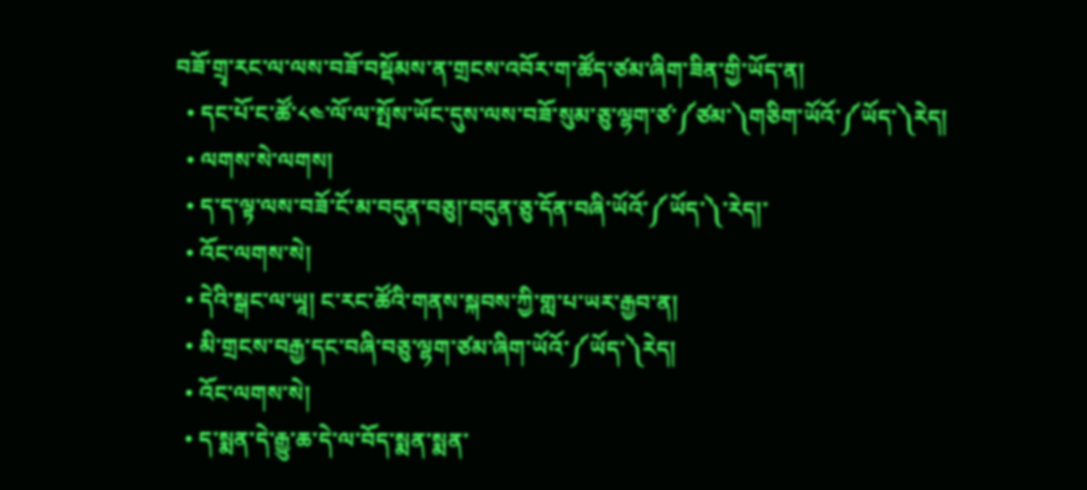བཟོ་གྲྭ་རང་ལ་ལས་བཟོ་བསྡོམས་ན་གྲངས་འབོར་ག་ཚོད་ཙམ་ཞིག་ཟིན་གྱི་ཡོད་ན།
  • དང་པོ་ང་ཚོ་༨༤་ལོ་ལ་སྤོས་ཡོང་དུས་ལས་བཟོ་སུམ་ཅུ་ལྷག་ཙ་༼ཙམ་༽གཅིག་ཡོའོ་༼ཡོད་༽རེད།
  • ལགས་སེ་ལགས།
  • ད་ད་ལྟ་ལས་བཟོ་ངོ་མ་བདུན་བཅུ།་བདུན་ཅུ་དོན་བཞི་ཡོའོ་༼ཡོད་༽་རེད།་
  • འོང་ལགས་སེ།
  • དེའི་སྒང་ལ་ཡཱ། ང་རང་ཚོའི་གནས་སྐབས་ཀྱི་གླ་པ་ཡར་རྒྱབ་ན།
  • མི་གྲངས་བརྒྱ་དང་བཞི་བཅུ་ལྷག་ཙམ་ཞིག་ཡོའོ་༼ཡོད་༽རེད།
  • འོང་ལགས་སེ།
  • ད་སྨན་དེ་རྒྱུ་ཆ་དེ་ལ་བོད་སྨན་སྨན་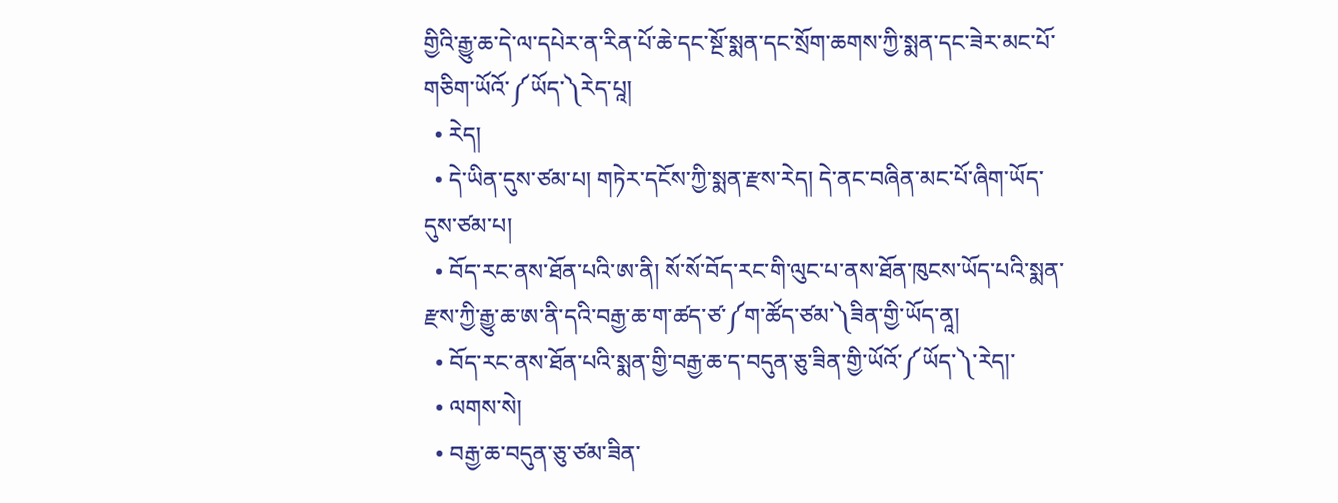གྱིའི་རྒྱུ་ཆ་དེ་ལ་དཔེར་ན་རིན་པོ་ཆེ་དང་སྔོ་སྨན་དང་སྲོག་ཆགས་ཀྱི་སྨན་དང་ཟེར་མང་པོ་གཅིག་ཡོའོ་༼ཡོད་༽རེད་པཱ།
  • རེད།
  • དེ་ཡིན་དུས་ཙམ་པ། གཏེར་དངོས་ཀྱི་སྨན་རྫས་རེད། དེ་ནང་བཞིན་མང་པོ་ཞིག་ཡོད་དུས་ཙམ་པ།
  • བོད་རང་ནས་ཐོན་པའི་ཨ་ནི། སོ་སོ་བོད་རང་གི་ལུང་པ་ནས་ཐོན་ཁུངས་ཡོད་པའི་སྨན་རྫས་ཀྱི་རྒྱུ་ཆ་ཨ་ནི་དའི་བརྒྱ་ཆ་ག་ཚད་ཙ་༼ག་ཚོད་ཙམ་༽ཟིན་གྱི་ཡོད་ནཱ།
  • བོད་རང་ནས་ཐོན་པའི་སྨན་གྱི་བརྒྱ་ཆ་ད་བདུན་ཅུ་ཟིན་གྱི་ཡོའོ་༼ཡོད་༽་རེད།་
  • ལགས་སེ།
  • བརྒྱ་ཆ་བདུན་ཅུ་ཙམ་ཟིན་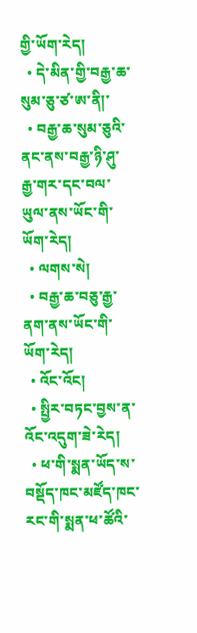གྱི་ཡོག་རེད།
  • དེ་མིན་གྱི་བརྒྱ་ཆ་སུམ་ཅུ་ཙ་ཨ་ནི།་
  • བརྒྱ་ཆ་སུམ་ཅུའི་ནང་ནས་བརྒྱ་ཉི་ཤུ་རྒྱ་གར་དང་བལ་ཡུལ་ནས་ཡོང་གི་ཡོག་རེད།
  • ལགས་སེ།
  • བརྒྱ་ཆ་བཅུ་རྒྱ་ནག་ནས་ཡོང་གི་ཡོག་རེད།
  • འོང་འོང།
  • སྤྱིར་བཏང་བྱས་ན་འོང་འདུག་ཟེ་རེད།
  • ཕ་གི་སྨན་ཡོད་ས་བསྡོད་ཁང་མཛོད་ཁང་རང་གི་སྨན་ཕ་ཚོའི་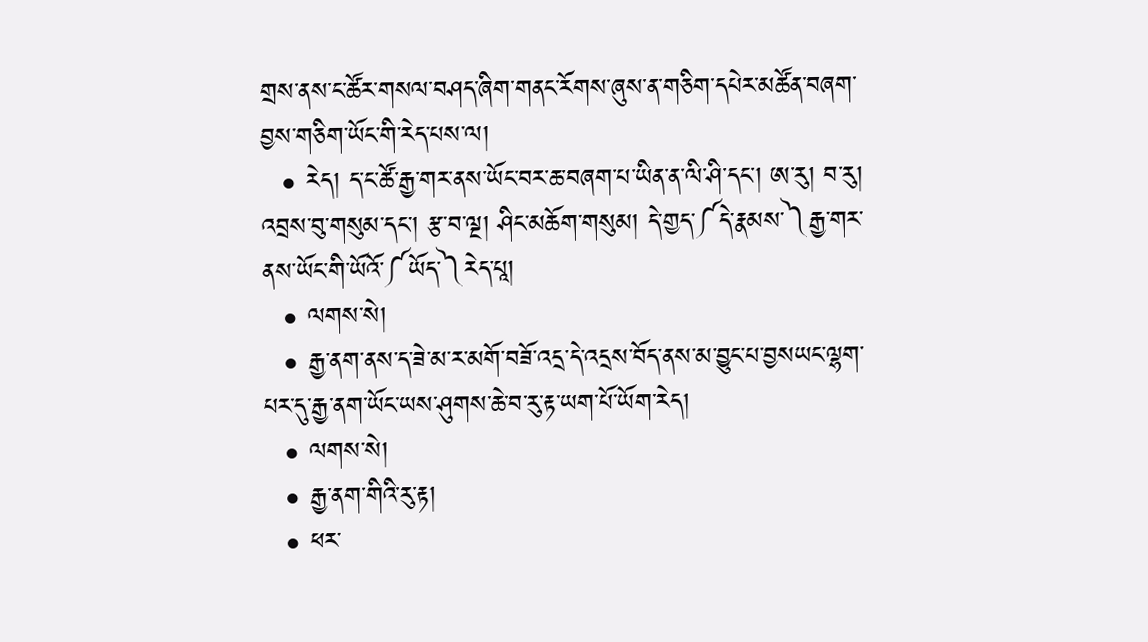གྲས་ནས་ང་ཚོར་གསལ་བཤད་ཞིག་གནང་རོགས་ཞུས་ན་གཅིག་དཔེར་མཚོན་བཞག་བྱས་གཅིག་ཡོང་གི་རེད་པས་ལ།
  • རེད། ད་ང་ཚོ་རྒྱ་གར་ནས་ཡོང་བར་ཆ་བཞག་པ་ཡིན་ན་ལི་ཤི་དང་། ཨ་རུ། བ་རུ། འབྲས་བུ་གསུམ་དང་། རྩ་བ་ལྔ། ཤིང་མཆོག་གསུམ། དེ་གྱད་༼དེ་རྣམས་༽རྒྱ་གར་ནས་ཡོང་གི་ཡོའོ་༼ཡོད་༽རེད་པཱ།
  • ལགས་སེ།
  • རྒྱ་ནག་ནས་ད་ཟེ་མ་ར་མགོ་བཟོ་འདྲ་དེ་འདྲས་བོད་ནས་མ་བྱུང་པ་བྱསཡང་ལྷག་པར་དུ་རྒྱ་ནག་ཡོང་ཡས་ཤུགས་ཆེ་བ་རུ་རྟ་ཡག་པོ་ཡོག་རེད།
  • ལགས་སེ།
  • རྒྱ་ནག་གིའི་རུ་རྟ།
  • ཕར་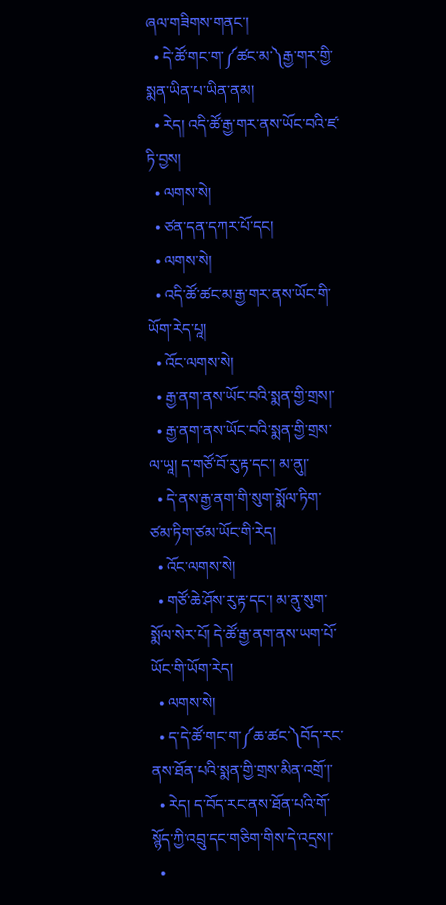ཞལ་གཟིགས་གནང་།
  • དེ་ཚོ་གང་ག་༼ཚང་མ་༽རྒྱ་གར་གྱི་སྨན་ཡིན་པ་ཡིན་ནམ།
  • རེད། འདི་ཚོ་རྒྱ་གར་ནས་ཡོང་བའི་ཛ་ཏི་བྱས།
  • ལགས་སེ།
  • ཙན་དན་དཀར་པོ་དང།
  • ལགས་སེ།
  • འདི་ཚོ་ཚང་མ་རྒྱ་གར་ནས་ཡོང་གི་ཡོག་རེད་པཱ།
  • འོང་ལགས་སེ།
  • རྒྱ་ནག་ནས་ཡོང་བའི་སྨན་གྱི་གྲས།་
  • རྒྱ་ནག་ནས་ཡོང་བའི་སྨན་གྱི་གྲས་ལ་ཡཱ། ད་གཙོ་བོ་རུ་རྟ་དང་། མ་ནུ།་
  • དེ་ནས་རྒྱ་ནག་གི་སུག་སྨོལ་ཏིག་ཙམ་ཏིག་ཙམ་ཡོང་གི་རེད།
  • འོང་ལགས་སེ།
  • གཙོ་ཆེ་ཤོས་རུ་རྟ་དང་། མ་ནུ་སུག་སྨོལ་སེར་པོ། དེ་ཚོ་རྒྱ་ནག་ནས་ཡག་པོ་ཡོང་གི་ཡོག་རེད།
  • ལགས་སེ།
  • ད་དེ་ཚོ་གང་ག་༼ཆ་ཚང་༽བོད་རང་ནས་ཐོན་པའི་སྨན་གྱི་གྲས་མིན་འགྲོ་།་
  • རེད། ད་བོད་རང་ནས་ཐོན་པའི་གོ་སྙོད་ཀྱི་འབྲུ་དང་གཅིག་གིས་དེ་འདྲས།་
  •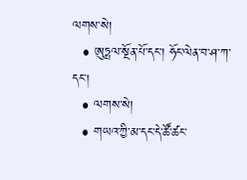ལགས་སེ།
  • ཨུཏྤལ་སྔོན་པོ་དང་། ཧོང་ལེན་བ་ཤ་ཀ་དང།
  • ལགས་སེ།
  • གཡའ་ཀྱི་མ་དང་དེ་ཚོ་ཚང་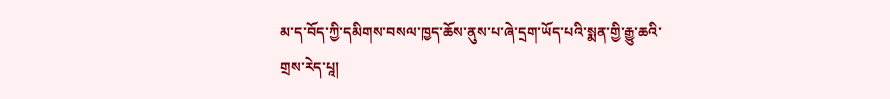མ་ད་བོད་ཀྱི་དམིགས་བསལ་ཁྱད་ཆོས་ནུས་པ་ཞེ་དྲག་ཡོད་པའི་སྨན་གྱི་རྒྱུ་ཆའི་གྲས་རེད་པཱ།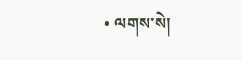• ལགས་སེ།